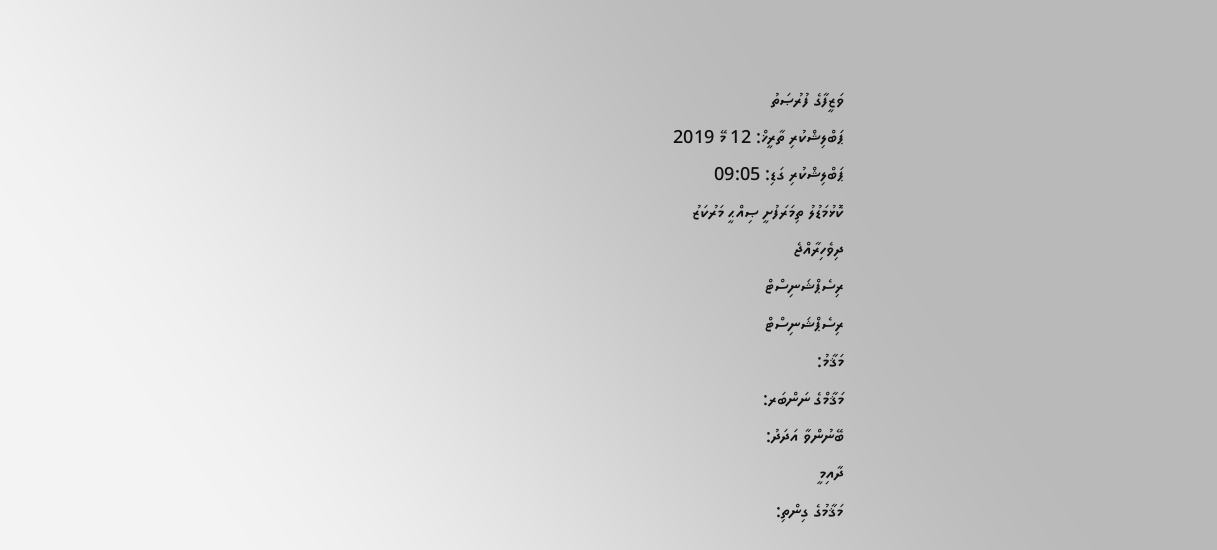ވަޒީފާގެ ފުރުޞަތު
ޕަބްލިޝްކުރި ތާރީޚް: 12 މޭ 2019
ޕަބްލިޝްކުރި ގަޑި: 09:05
ކޮޅުމަޑުލު ތިމަރަފުށީ ޞިއްޙީ މަރުކަޒު
ދިވެހިރާއްޖެ
ރިސެޕްޝަނިސްޓް
ރިސެޕްޝަނިސްޓް
މަޤާމު:
މަޤާމްގެ ނަންބަރ:
ބޭނުންވާ އަދަދު:
ދާއިމީ
މަޤާމުގެ ގިންތި: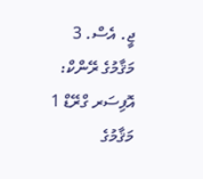ޖީ. އެސް. 3
މަޤާމުގެ ރޭންކް:
އޮފިސަރ ގްރޭޑް 1
މަޤާމުގެ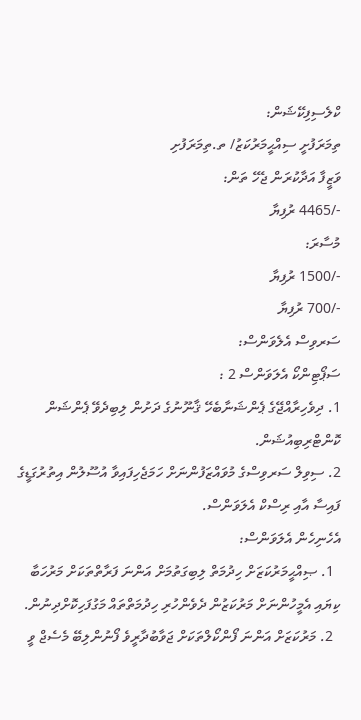ކްލެސިފިކޭޝަން:
ތިމަރަފުށީ ސިއްޙީމަރުކަޒު/ ތ.ތިމަރަފުށި
ވަޒީފާ އަދާކުރަން ޖެހޭ ތަން:
-/4465 ރުފިޔާ
މުސާރަ:
-/1500 ރުފިޔާ
-/700 ރުފިޔާ
ސަރވިސް އެލެވަންސް:
ސަޕޯޓިންކޯ އެލަވަންސް 2 :
1. ދިވެހިރާއްޖޭގެ ޕެންޝަނާބެހޭ ޤާނޫނުގެ ދަށުން ލިބިދެވޭ ޕެންޝަން ކޮންޓްރިބިއުޝަން.
2. ސިވިލް ސަރވިސްގެ މުވައްޒަފުންނަށް ހަމަޖެހިފައިވާ އުސޫލުން އިތުރުގަޑީގެ ފައިސާ އާއި ރިސްކް އެލަވަންސް.
އެހެނިހެން އެލަވަންސް:
  1. ޞިއްޙީމަރުކަޒަށް ހިދުމަތް ލިބިގަތުމަށް އަންނަ ފަރާތްތަކަށް މަރުހަބާ ކިޔައި އެމީހުންނަށް މަރުކަޒުން ދެވެންހުރި ހިދުމަތްތައް މަގުފަހިކޮށްދިނުން.
  2. މަރުކަޒަށް އަންނަ ފޯންކޯލްތަކަށް ޖަވާބުދާރީވެ ފޯނުންލިބޭ މެސެޖް ވީ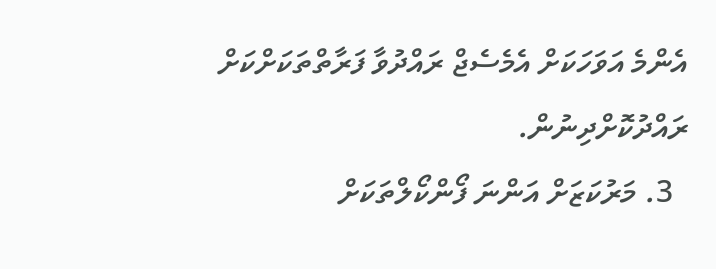އެންމެ އަވަހަކަށް އެމެސެޖް ރައްދުވާ ފަރާތްތަކަށްކަށް ރައްދުކޮށްދިނުން.
  3. މަރުކަޒަށް އަންނަ ފޯންކޯލްތަކަށް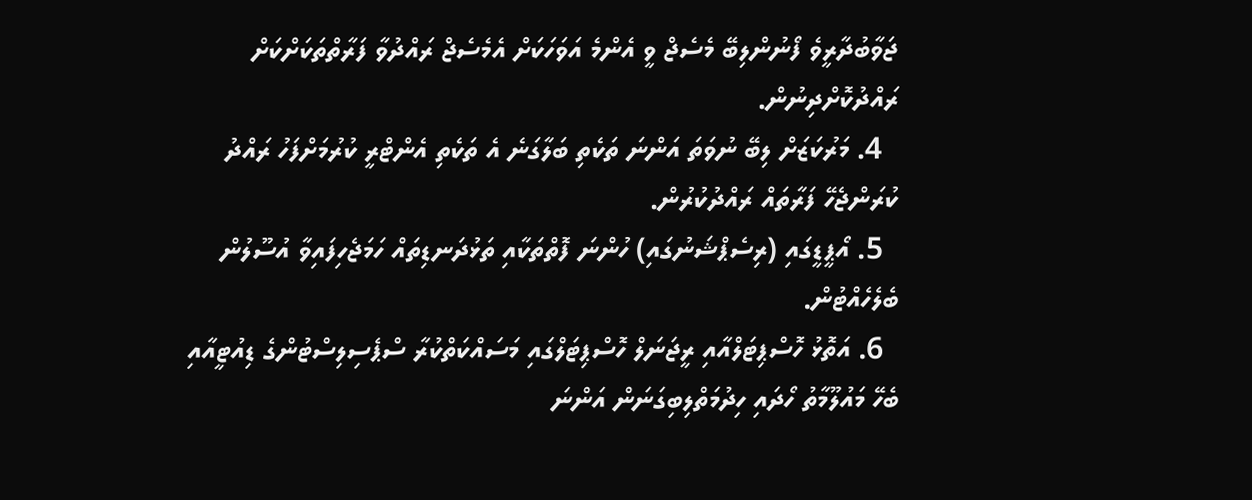ޖަވާބުދާރީވެ ފޯނުންލިބޭ މެސެޖް ވީ އެންމެ އަވަހަކަށް އެމެސެޖް ރައްދުވާ ފަރާތްތަކަށްކަށް ރައްދުކޮށްދިނުން.
  4. މަރުކަޒަށް ލިބޭ ނުވަތަ އަންނަ ތަކެތި ބަލާގަނެ އެ ތަކެތި އެންޓްރީ ކުރުމަށްފަހު ރައްދު ކުރަންޖެހޭ ފަރާތައް ރައްދުކުރުން.
  5. އޯޕީޑީގައި (ރިސެޕްޝަނުގައި) ހުންނަ ފޮތްތަކާއި ތަޅުދަނޑިތައް ހަމަޖެހިފައިވާ އުސޫލުން ބެލެހެއްޓުން.
  6. އަތޮޅު ހޮސްޕިޓަލްއާއި ރީޖަނަލް ހޮސްޕިޓަލްގައި މަސައްކަތްކުރާ ސްޕެސިލިސްޓުންގެ ޑިއުޓީއާއި ބެހޭ މައުލޫމާތު ހޯދައި ހިދުމަތްލިބިގަނަން އަންނަ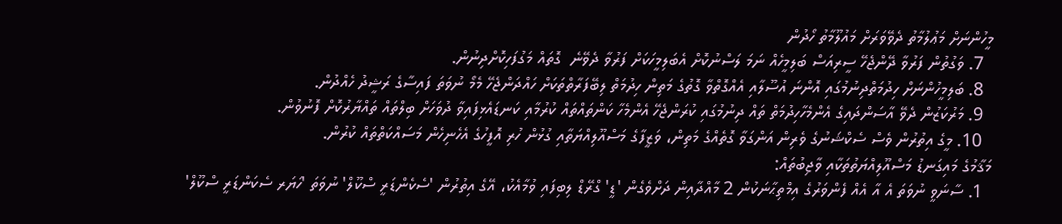މީހުންނަށް މަޢުލުމާތު ދެވޭވަރަށް މައުލޫމާތު ހޯދުން
  7. ވަގުތުން ފަރުވާ ދޭންޖެހޭ ސީރިއަސް ބަލިމީހެއް ނަމަ ލަސްނުކޮށް އެބަލިމީހަކަށް ފަރުވާ ދެވޭނެ  ގޮތައް މަގުފަހިކޮށްދިނުން.
  8. ބަލިމީހުންނަށް ހިދުމަތްދިނުމުގައި އޮންނަ އުސޫލާއި އެއްގޮތްވާ ގޮތުގެ މަތިން ހިދުމަތް ލިބޭފަރާތްތަކަށް ހައްދަންޖެހޭ މެމޯ ނުވަތަ ފައިސާގެ ރަޝީދު ހެއްދުން.
  9. މަރުކަޒުން ދެވޭ އާސަންދައިގެ އެންމެހާހިދުމަތް ތައް ދިނުމުގައި ކުރަންޖެހޭ އެންމެހާ ކަންތައްތައް ކުރުމާއި ކަނޑައެޅިފައިވާ ދުވަހަށް ބިލްތައް ތައްޔާރުކޮށް ފޮނުވުން.
  10. މީގެ އިތުރުން ވެސް ސެކްޝަނުގެ ވެރިން އަންގަވާ ގޮތެއްގެ މަތިން، ވަޒީފާގެ މަސްއޫލިއްޔަތާއި ގުޅުން ހުރި އޮފީހުގެ އެހެނިހެން މަސައްކަތްތައް ކުރުން.
މަޤާމުގެ މައިގަނޑު މަސްއޫލިއްޔަތުތަކާއި ވާޖިބުތައް:
  1. ސާނަވީ ނުވަތަ އެ އާ އެއް ފެންވަރުގެ އިމްތިޙާނަކުން 2 މާއްދާއިން ދަށްވެގެން 'ޑީ' ގްރޭޑް ލިބިފައި ވުމާއެކު، އޭގެ އިތުރުން 'ސެކެންޑަރީ ސްކޫލް' ނުވަތަ 'ހަޔަރ ސެކަންޑަރީ ސްކޫލް'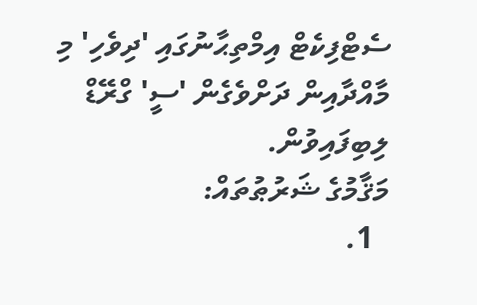ސެޓްފިކެޓް އިމްތިޙާނުގައި 'ދިވެހި' މި މާއްދާއިން ދަށްވެގެން 'ސީ' ގްރޭޑް ލިބިފައިވުން.
މަޤާމުގެ ޝަރުޠުތައް:
  1.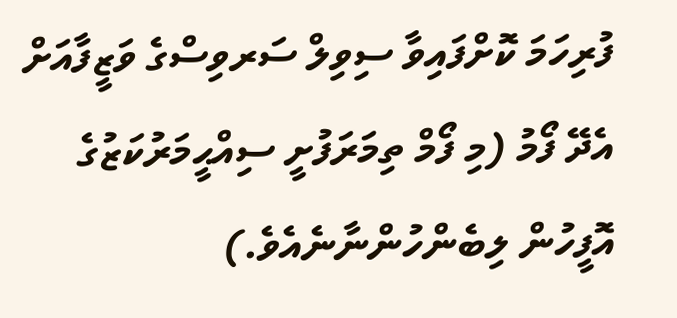ފުރިހަމަ ކޮށްފައިވާ ސިވިލް ސަރވިސްގެ ވަޒީފާއަށް އެދޭ ފޯމު (މި ފޯމް ތިމަރަފުށީ ސިއްޙީމަރުކަޒުގެ އޮފީހުން ލިބެންހުންނާނެއެވެ.)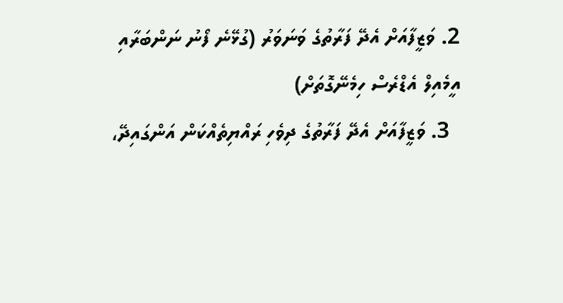2. ވަޒީފާއަށް އެދޭ ފަރާތުގެ ވަނަވަރު (ގުޅޭނެ ފޯނު ނަންބަރާއި އީމެއިލް އެޑްރެސް ހިމެނޭގޮތަށް)
  3. ވަޒީފާއަށް އެދޭ ފަރާތުގެ ދިވެހި ރައްޔިތެއްކަން އަންގައިދޭ،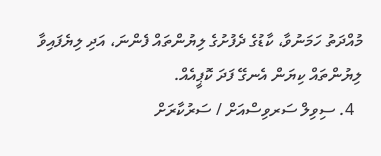މުއްދަތު ހަމަނުވާ، ކާޑުގެ ދެފުށުގެ ލިޔުންތައް ފެންނަ، އަދި ލިޔެފައިވާ ލިޔުންތައް ކިޔަން އެނގޭ ފަދަ ކޮޕީއެއް.
  4. ސިވިލް ސަރވިސްއަށް / ސަރުކާރަށް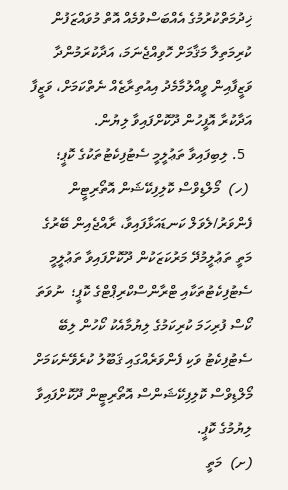ޚިދުމަތްކުރުމުގެ އެއްބަސްވުމެއް އޮތް މުވައްޒަފުން ކުރިމަތިލާ މަޤާމަށް ހޮވިއްޖެނަމަ، އަދާކުރަމުންދާ ވަޒީފާއިން ވީއްލުމާމެދު އިއުތިރާޒެއް ނެތްކަމަށް، ވަޒީފާ އަދާކުރާ އޮފީހުން ދޫކޮށްފައިވާ ލިޔުން.
  5. ލިބިފައިވާ ތަޢުލީމީ ސެޓުފިކެޓުތަކުގެ ކޮޕީ؛
 (ހ)  މޯލްޑިވްސް ކޮލިފިކޭޝަން އޮތޯރިޓީން ފެންވަރު/ލެވަލް ކަނޑައަޅާފައިވާ، ރާއްޖެއިން ބޭރުގެ މަތީ ތަޢުލީމުދޭ މަރުކަޒަކުން ދޫކޮށްފައިވާ ތަޢުލީމީ ސެޓުފިކެޓުތަކާއި ޓްރާންސްކްރިޕްޓްގެ ކޮޕީ؛  ނުވަތަ ކޯސް ފުރިހަމަ ކުރިކަމުގެ ލިޔުމާއެކު ކޯހުން ލިބޭ ސެޓުފިކެޓު ވަކި ފެންވަރެއްގައި ޤަބޫލު ކުރެވޭނެކަމަށް މޯލްޑިވްސް ކޮލިފިކޭޝަންސް އޮތޯރިޓީން ދޫކޮށްފައިވާ ލިޔުމުގެ ކޮޕީ.
(ށ)  މަތީ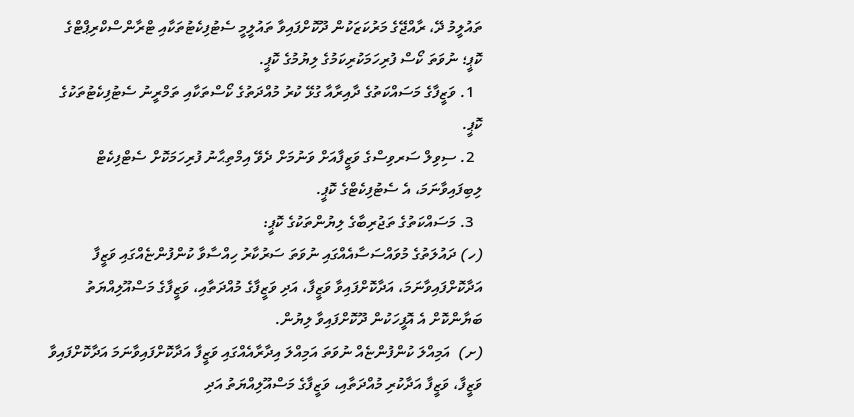ތައުލީމު ދޭ، ރާއްޖޭގެ މަރުކަޒަކުން ދޫކޮށްފައިވާ ތައުލީމީ ސެޓުފިކެޓުތަކާއި ޓްރާންސްކްރިޕްޓްގެ ކޮޕީ؛ ނުވަތަ ކޯސް ފުރިހަމަކުރިކަމުގެ ލިޔުމުގެ ކޮޕީ.
  1. ވަޒީފާގެ މަސައްކަތުގެ ދާއިރާއާ ގުޅޭ ކުރު މުއްދަތުގެ ކޯސްތަކާއި ތަމްރީނު ސެޓުފިކެޓުތަކުގެ ކޮޕީ.
  2. ސިވިލް ސަރވިސްގެ ވަޒީފާއަށް ވަނުމަށް ދެވޭ އިމްތިޙާނު ފުރިހަމަކޮށް ސެޓްފިކެޓް ލިބިފައިވާނަމަ، އެ ސެޓުފިކެޓްގެ ކޮޕީ.
  3. މަސައްކަތުގެ ތަޖުރިބާގެ ލިޔުންތަކުގެ ކޮޕީ:
(ހ) ދައުލަތުގެ މުވައްސަސާއެއްގައި ނުވަތަ ސަރުކާރު ހިއްސާވާ ކުންފުންޏެއްގައި ވަޒީފާ އަދާކޮށްފައިވާނަމަ، އަދާކޮށްފައިވާ ވަޒީފާ، އަދި ވަޒީފާގެ މުއްދަތާއި، ވަޒީފާގެ މަސްއޫލިއްޔަތު ބަޔާންކޮށް އެ އޮފީހަކުން ދޫކޮށްފައިވާ ލިޔުން.
(ށ)  އަމިއްލަ ކުންފުންޏެއް ނުވަތަ އަމިއްލަ އިދާރާއެއްގައި ވަޒީފާ އަދާކޮށްފައިވާނަމަ އަދާކޮށްފައިވާ ވަޒީފާ، ވަޒީފާ އަދާކުރި މުއްދަތާއި، ވަޒީފާގެ މަސްއޫލިއްޔަތު އަދި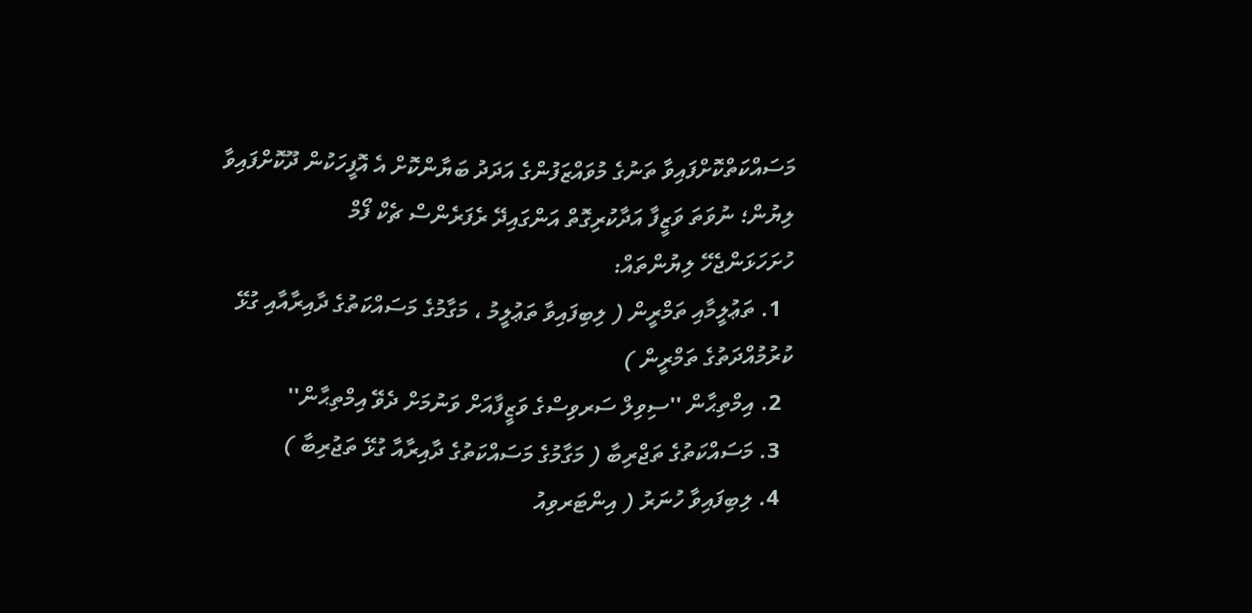މަސައްކަތްކޮށްފައިވާ ތަނުގެ މުވައްޒަފުންގެ އަދަދު ބަޔާންކޮށް އެ އޮފީހަކުން ދޫކޮށްފައިވާ ލިޔުން؛ ނުވަތަ ވަޒީފާ އަދާކުރިގޮތް އަންގައިދޭ ރެފަރެންސް ޗެކް ފޯމް
ހުށަހަޅަންޖެހޭ ލިޔުންތައް:
  1. ތަޢުލީމާއި ތަމްރީން ( ލިބިފައިވާ ތަޢުލީމު ، މަގާމުގެ މަސައްކަތުގެ ދާއިރާއާއި ގުޅޭ ކުރުމުއްދަތުގެ ތަމްރީން )
  2. އިމްތިޙާން ''ސިވިލް ސަރވިސްގެ ވަޒީފާއަށް ވަނުމަށް ދެވޭ އިމްތިޙާން''
  3. މަސައްކަތުގެ ތަޖްރިބާ ( މަގާމުގެ މަސައްކަތުގެ ދާއިރާއާ ގުޅޭ ތަޖުރިބާ )
  4. ލިބިފައިވާ ހުނަރު ( އިންޓަރވިއު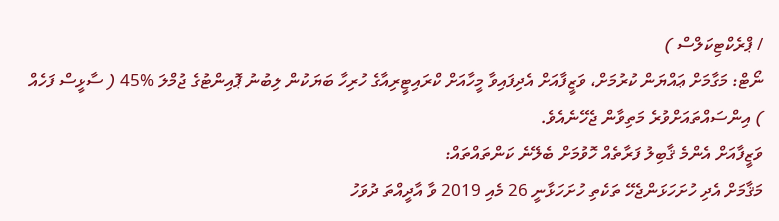/ ޕްރެކްޓިކަލްސް )
ނޯޓް: މަގާމަށް ޢައްޔަން ކުރުމަށް، ވަޒީފާއަށް އެދިފައިވާ މީހާއަށް ކްރައިޓީރިއާގެ ހުރިހާ ބަޔަކުން ލިބުނު ޕޮއިންޓުގެ ޖުމްލަ %45 ( ސާޅީސް ފަހެއް ) އިންސައްތައަށްވުރެ މަތިވާން ޖެހޭނެއެވެ.
ވަޒީފާއަށް އެންމެ ޤާބިލު ފަރާތެއް ހޮވުމަށް ބެލޭނެ ކަންތައްތައް:
މަޤާމަށް އެދި ހުށަހަޅަންޖެހޭ ތަކެތި ހުށަހަޅާނީ 26 މެއި 2019 ވާ އާދީއްތަ ދުވަހު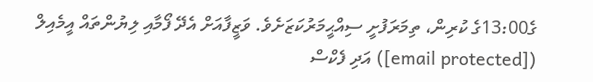ގެ13:00ގެ ކުރިން، ތިމަރަފުށީ ސިއްޙީމަރުކަޒަށެވެ. ވަޒީފާއަށް އެދޭ ފޯމާއި ލިޔުންތައް އީމެއިލް ([email protected]) އަދި ފެކްސް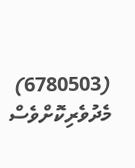(6780503) މެދުވެރިކޮށްވެސް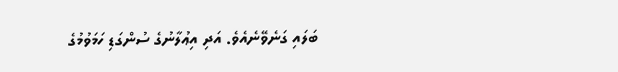ބަލައި ގަނެވޭނެއެވެ. އަދި އިޢުލާނުގެ ސުންގަޑި ހަމަވުމުގެ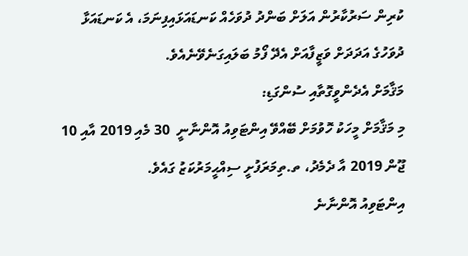ކުރިން ސަރުކާރުން އަލަށް ބަންދު ދުވަހެއް ކަނޑައަޅައިފިނަމަ، އެ ކަނޑައަޅާ ދުވަހުގެ އަދަދަށް ވަޒީފާއަށް އެދޭ ފޯމު ބަލައިގަނެވޭނެއެވެ.
މަޤާމަށް އެދެންވީގޮތާއި ސުންގަޑި:
މި މަޤާމަށް މީހަކު ހޮވުމަށް ބޭއްވޭ އިންޓަވިއު އޮންނާނީ  30 މެއި 2019 އާއި 10 ޖޫން 2019 އާ ދެމެދު، ތ.ތިމަރަފުށީ ސިއްޙީމަރުކަޒު ގައެވެ.
އިންޓަވިއު އޮންނާނެ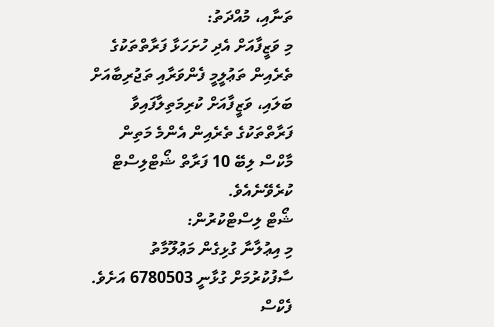ތަނާއި، މުއްދަތު:
މި ވަޒީފާއަށް އެދި ހުށަހަޅާ ފަރާތްތަކުގެ ތެރެއިން ތަޢުލީމީ ފެންވަރާއި ތަޖުރިބާއަށް ބަލައި، ވަޒީފާއަށް ކުރިމަތިލާފައިވާ ފަރާތްތަކުގެ ތެރެއިން އެންމެ މަތިން މާކްސް ލިބޭ 10 ފަރާތް ޝޯޓްލިސްޓް ކުރެވޭނެއެވެ.
ޝޯޓް ލިސްޓްކުރުން:
މި އިޢުލާނާ ގުޅިގެން މަޢުލޫމާތު ސާފުކުރުމަށް ގުޅާނީ 6780503 އަށެވެ. ފެކްސް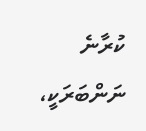ކުރާނެ ނަންބަރަކީ،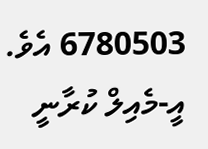6780503 އެވެ. އީ-މެއިލް ކުރާނީ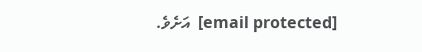[email protected]  އަށެވެ.